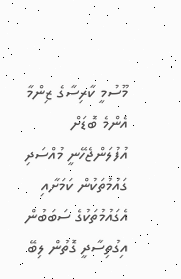މޫސުމީ ކާރިސާގެ ޒިންމާ އެންމެ ބޮޑަށް އުފުލަންޖެހޭނީ މުއްސަދި ގައުމުތަކުން ކަމަށާއި އެގައުމުތަކުގެ ސަބަބުން އިގުތިސާދީ ގޮތުން ލިބޭ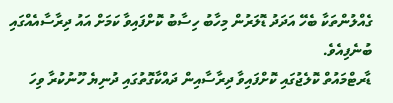ގެއްލުންތަކާ ބެހޭ އަދަދު ޑޮލަރުން މިހާބު ހިސާބު ކޮށްފައިވާ ކަމަށް އައު ދިރާސާއެއްގައި ބުނެފިއެވެ.
ޑާރޓްމައުތް ކޮލެޖުގައި ކޮށްފައިވާ ދިރާސާއިން ދައްކާގޮތުގައި ދުނިޔެ ހޫނުކުރާ ވިހަ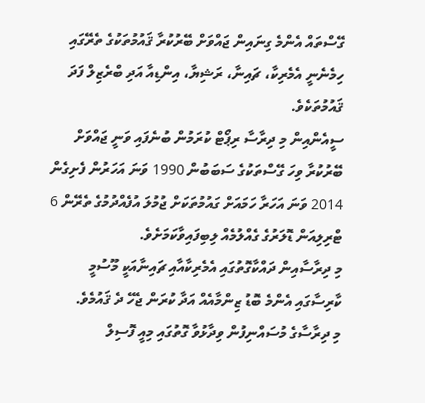ގޭސްތައް އެންމެ ގިނައިން ޖައްވަށް ބޭރުކުރާ ޤައުމުތަކުގެ ތެރޭގައި ހިމެނެނީ އެމެރިކާ، ޗައިނާ، ރަޝިޔާ، އިންޑިއާ އަދި ބްރެޒިލް ފަދަ ޤައުމުތަކެވެ.
ސީއެންއިން މި ދިރާސާ ރިޕޯޓް ކުރަމުން ބުނެފައި ވަނީ ޖައްވަށް ބޭރުކުރާ ވިހަ ގޭސްތަކުގެ ސަބަބުން 1990 ވަނަ އަހަރުން ފެށިގެން 2014 ވަނަ އަހަރާ ހަމައަށް ގައުމުތަކަށް ޖުމުލަ އުފެއްދުމުގެ ތެރޭން 6 ޓްރިލިއަން ޑޮލަރުގެ ގެއްލުމެއް ލިބިފައިވާކަމަށެވެ.
މި ދިރާސާއިން ދައްކާގޮތުގައި އެމެރިކާއާއި ޗައިނާއަކީ މޫސުމީ ކާރިސާގައި އެންމެ ބޮޑު ޒިންމާއެއް އަދާ ކުރަން ޖެހޭ ދެ ޤައުމެވެ.
މި ދިރާސާގެ މުސައްނިފުން ވިދާޅުވާ ގޮތުގައި މިއީ ފޮސިލް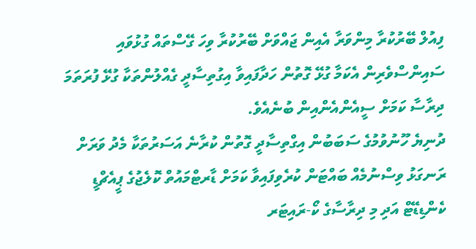ފިއުލް ބޭރުކުރާ މިންވަރާ އެއިން ޖައްވަށް ބޭރުކުރާ ވިހަ ގޭސްތައް ގުޅުވައި ސައިންސްވެރިން އެކަމާ ގުޅޭ ގޮތުން ހަދާފައިވާ އިގުތިސާދީ ގެއްލުންތަކާ ގުޅޭ ފުރަތަމަ ދިރާސާ ކަމަށް ސީއެންއެންއިން ބުނެއެވެ.
ދުނިޔެ ހޫނުވުމުގެ ސަބަބުން އިގްތިސާދީ ގޮތުން ކުރާނެ އަސަރުތަކާ މެދު ވަރަށް ރަނގަޅު ވިސްނުމެއް ބައްޓަން ކުރެވިފައިވާ ކަމަށް ޑާރޓްމައުތް ކޮލެޖުގެ ޕީއެޗްޑީ ކެންޑިޑޭޓް އަދި މި ދިރާސާގެ ކޯ-ރައިޓަރ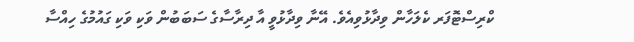ކްރިސްޓޮފަރ ކެލަހާން ވިދާޅުވިއެވެ. އޭނާ ވިދާޅުވީ އާ ދިރާސާގެ ސަބަބުން ވަކި ވަކި ގައުމުގެ ހިއްސާ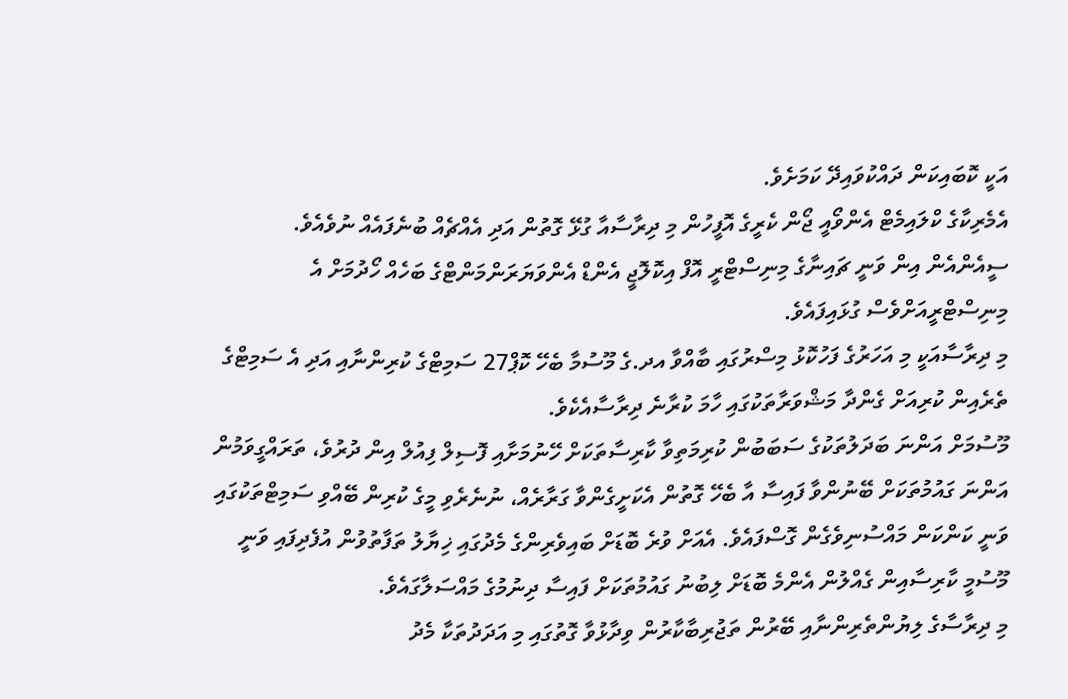އަކީ ކޮބައިކަން ދައްކުވައިދޭ ކަމަށެވެ.
އެމެރިކާގެ ކްލައިމެޓް އެންވޯއީ ޖޯން ކެރީގެ އޮފީހުން މި ދިރާސާއާ ގުޅޭ ގޮތުން އަދި އެއްޗެއް ބުނެފައެއް ނުވެއެވެ.
ސީއެންއެން އިން ވަނީ ޗައިނާގެ މިނިސްޓްރީ އޮފް އިކޮލޮޖީ އެންޑް އެންވަޔަރަންމަންޓްގެ ބަހެއް ހޯދުމަށް އެ މިނިސްޓްރީއަށްވެސް ގުޅައިފައެވެ.
މި ދިރާސާއަކީ މި އަހަރުގެ ފަހުކޮޅު މިސްރުގައި ބާއްވާ އދ.ގެ މޫސުމާ ބެހޭ ކޮޕް27 ސަމިޓްގެ ކުރިންނާއި އަދި އެ ސަމިޓްގެ ތެރެއިން ކުރިއަށް ގެންދާ މަޝްވަރާތަކުގައި ހާމަ ކުރާނެ ދިރާސާއެކެވެ.
މޫސުމަށް އަންނަ ބަދަލުތަކުގެ ސަބަބުން ކުރިމަތިވާ ކާރިސާތަކަށް ހޭނުމަށާއި ފޮސިލް ފިއުލް އިން ދުރުވެ، ތަރައްގީވަމުން އަންނަ ގައުމުތަކަށް ބޭނުންވާ ފައިސާ އާ ބެހޭ ގޮތުން އެކަށީގެންވާ ގަރާރެއް، ނުނެރެވި މީގެ ކުރިން ބޭއްވި ސަމިޓްތަކުގައި ވަނީ ކަންކަން މައްސުނިވެގެން ގޮސްފައެވެ. އެއަށް ވުރެ ބޮޑަށް ބައިވެރިންގެ މެދުގައި ޚިޔާލު ތަފާތުވުން އުފެދިފައި ވަނީ މޫސުމީ ކާރިސާއިން ގެއްލުން އެންމެ ބޮޑަށް ލިބުނު ގައުމުތަކަށް ފައިސާ ދިނުމުގެ މައްސަލާގައެވެ.
މި ދިރާސާގެ ލިޔުންތެރިންނާއި ބޭރުން ތަޖުރިބާކާރުން ވިދާޅުވާ ގޮތުގައި މި އަދަދުތަކާ މެދު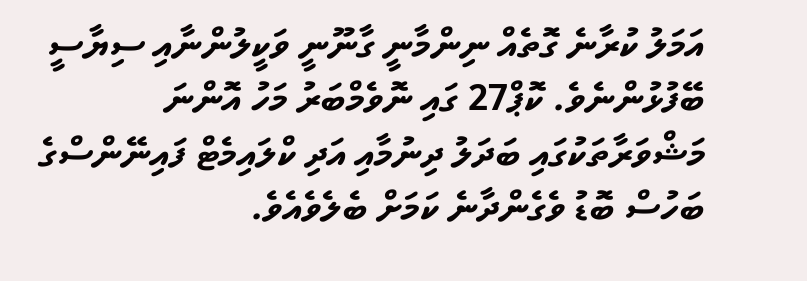އަމަލު ކުރާނެ ގޮތެއް ނިންމާނީ ގާނޫނީ ވަކީލުންނާއި ސިޔާސީ ބޭފުޅުންނެވެ. ކޮޕް27 ގައި ނޮވެމްބަރު މަހު އޮންނަ މަޝްވަރާތަކުގައި ބަދަލު ދިނުމާއި އަދި ކްލައިމެޓް ފައިނޭންސްގެ ބަހުސް ބޮޑު ވެގެންދާނެ ކަމަށް ބެލެވެއެވެ.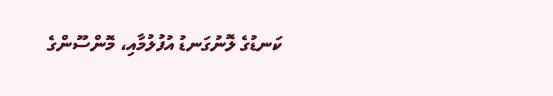ކަނޑުގެ ލޮނުގަނޑު އުފުލުމާއި، މޮންސޫންގެ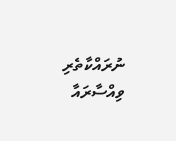ނުރައްކާތެރި ވިއްސާރައާ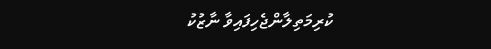ކުރިމަތިލާންޖެހިފައިވާ ނާޒުކު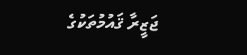ޖަޒީރާ ޤައުމުތަކުގެ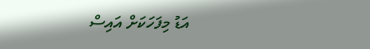އަޑު މިފަހަކަށް އައިސް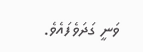ވަނީ ގަދަވެފައެވެ.